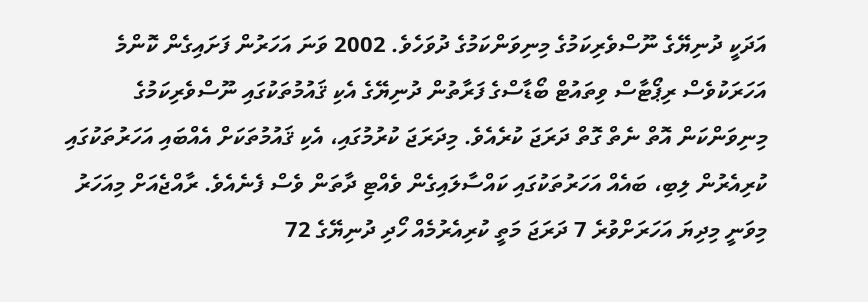އަދަކީ ދުނިޔޭގެ ނޫސްވެރިކަމުގެ މިނިވަންކަމުގެ ދުވަހެވެ. 2002 ވަނަ އަހަރުން ފަށައިގެން ކޮންމެ އަހަރަކުވެސް ރިޕޯޓާސް ވިތައުޓް ބޯޑާސްގެ ފަރާތުން ދުނިޔޭގެ އެކި ޤައުމުތަކުގައި ނޫސްވެރިކަމުގެ މިނިވަންކަން އޮތް ނެތް ގޮތް ދަރަޖަ ކުރެއެވެ. މިދަރަޖަ ކުރުމުގައި، އެކި ޤައުމުތަކަށް އެއްބައި އަހަރުތަކުގައި ކުރިއެރުން ލިބި، ބައެއް އަހަރުތަކުގައި ކައްސާލައިގެން ވެއްޓި ދާތަން ވެސް ފެނެއެވެ. ރާއްޖެއަށް މިއަހަރު މިވަނީ މިދިޔަ އަހަރަށްވުރެ 7 ދަރަޖަ މަތީ ކުރިއެރުމެއް ހޯދި ދުނިޔޭގެ 72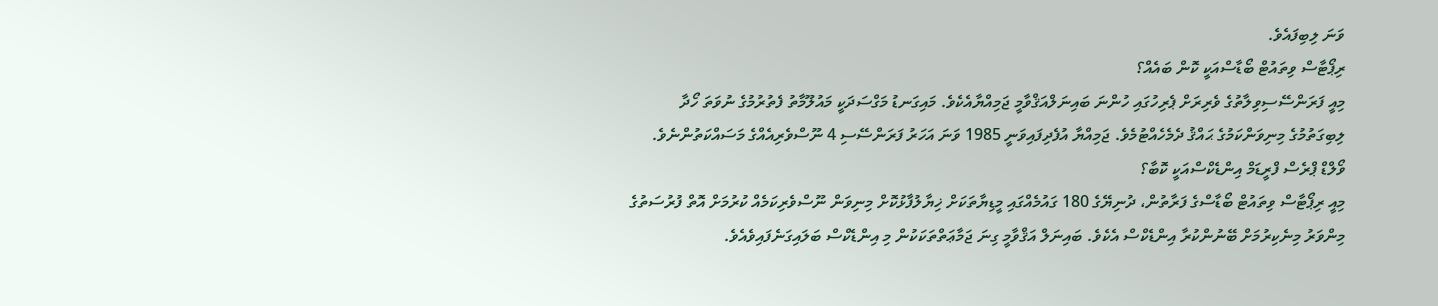ވަނަ ލިބިފައެވެ.
ރިޕޯޓާސް ވިތައުޓް ބޯޑާސްއަކީ ކޮން ބައެއް؟
މިއީ ފަރަންސޭސިވިލާތުގެ ވެރިރަށް ޕެރިހުގައި ހުންނަ ބައިނަލްއަޤްވާމީ ޖަމިއްޔާއެކެވެ. މައިގަނޑު މަގްސަދަކީ މައުލޫމާތު ފެތުރުމުގެ ނުވަތަ ހޯދާ ލިބިގަތުމުގެ މިނިވަންކަމުގެ ޙައްޤު ދެމެހެއްޓުމެވެ. ޖަމިއްޔާ އުފެދިފައިވަނީ 1985 ވަނަ އަހަރު ފަރަންސޭސި 4 ނޫސްވެރިއެއްގެ މަސައްކަތުންނެވެ.
ވޯލްޑް ޕްރެސް ފްރީޑަމް އިންޑެކްސްއަކީ ކޮބާ؟
މިއީ ރިޕޯޓާސް ވިތައުޓް ބޯޑާސްގެ ފަރާތުން، ދުނިޔޭގެ 180 ގައުމެއްގައި މީޑިޔާތަކަށް ޚިޔާލުފާޅުކޮށް މިނިވަން ނޫސްވެރިކަމެއް ކުރުމަށް އޮތް ފުރުސަތުގެ މިންވަރު މިނެކިރުމަށް ބޭނުންކުރާ އިންޑެކްސް އެކެވެ. ބައިނަލް އަޤްވާމީ ގިނަ ޖަމާޢަތްތަކަކުން މި އިންޑެކްސް ބަލައިގަނެފައިވެއެވެ.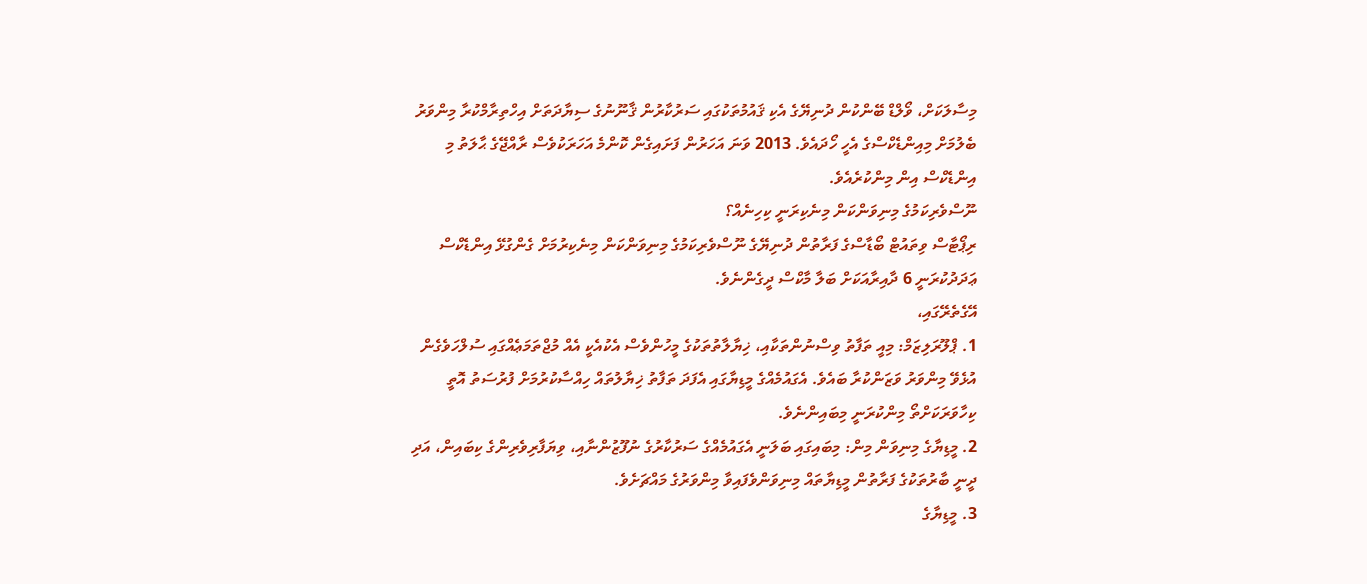މިސާލަކަށް، ވޯލްޑް ބޭންކުން ދުނިޔޭގެ އެކި ޤައުމުތަކުގައި ސަރުކާރުން ޤާނޫނުގެ ސިޔާދަތަށް އިހްތިރާމްކުރާ މިންވަރު ބެލުމަށް މިއިންޑެކްސްގެ އެހީ ހޯދައެވެ. 2013 ވަނަ އަހަރުން ފަށައިގެން ކޮންމެ އަހަރަކުވެސް ރާއްޖޭގެ ޙާލަތު މި އިންޑެކްސް އިން މިންކުރެއެވެ.
ނޫސްވެރިކަމުގެ މިނިވަންކަން މިނެކިރަނީ ކިހިނެއް؟
ރިޕޯޓާސް ވިތައުޓް ބޯޑާސްގެ ފަރާތުން ދުނިޔޭގެ ނޫސްވެރިކަމުގެ މިނިވަންކަން މިނެކިރުމަށް ގެންގުޅޭ އިންޑެކްސް ޢަދަދުކުރަނީ 6 ދާއިރާއަކަށް ބަލާ މާކްސް ދީގެންނެވެ.
އޭގެތެރޭގައި،
1. ޕްލޫރަލިޒަމް: މިއީ ތަފާތު ވިސްނުންތަކާއި، ޚިޔާލާތުތަކުގެ މީހުންވެސް އެކުއެކީ އެއް މުޖްތަމަޢެއްގައި ސުލްހަވެގެން އުޅެވޭ މިންވަރު ވަޒަންކުރާ ބައެވެ. އެގައުމެއްގެ މީޑިޔާގައި އެފަދަ ތަފާތު ޚިޔާލުތައް ހިއްސާކުރުމަށް ފުރުސަތު އޮތީ ކިހާވަރަކަށްތޯ މިންކުރަނީ މިބައިންނެވެ.
2. މީޑިޔާގެ މިނިވަން މިން: މިބައިގައި ބަލަނީ އެގައުމެއްގެ ސަރުކާރުގެ ނުފޫޒުންނާއި، ވިޔަފާރިވެރިންގެ ކިބައިން، އަދި ދީނީ ބާރުތަކުގެ ފަރާތުން މީޑިޔާތައް މިނިވަންވެފައިވާ މިންވަރުގެ މައްޗަށެވެ.
3. މީޑިޔާގެ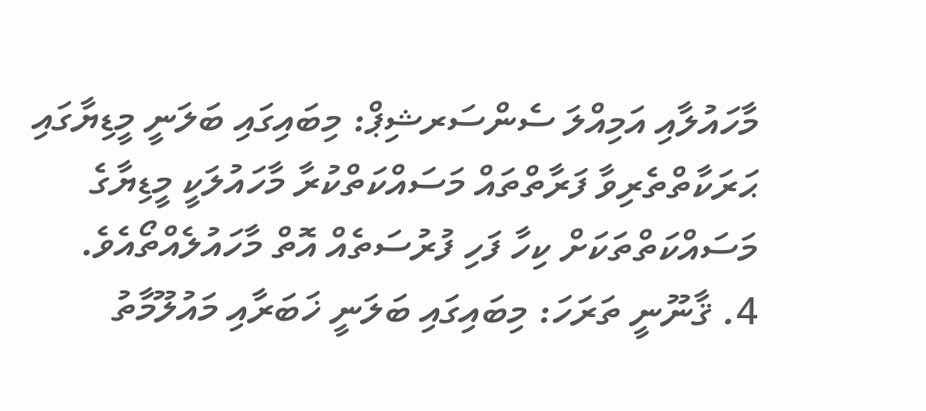މާހައުލާއި އަމިއްލަ ސެންސަރޝިޕް: މިބައިގައި ބަލަނީ މީޑިޔާގައި ޙަރަކާތްތެރިވާ ފަރާތްތައް މަސައްކަތްކުރާ މާހައުލަކީ މީޑިޔާގެ މަސައްކަތްތަކަށް ކިހާ ފަހި ފުރުސަތެއް އޮތް މާހައުލެއްތޯއެވެ.
4. ޤާނޫނީ ތަރަހަ: މިބައިގައި ބަލަނީ ޚަބަރާއި މައުލޫމާތު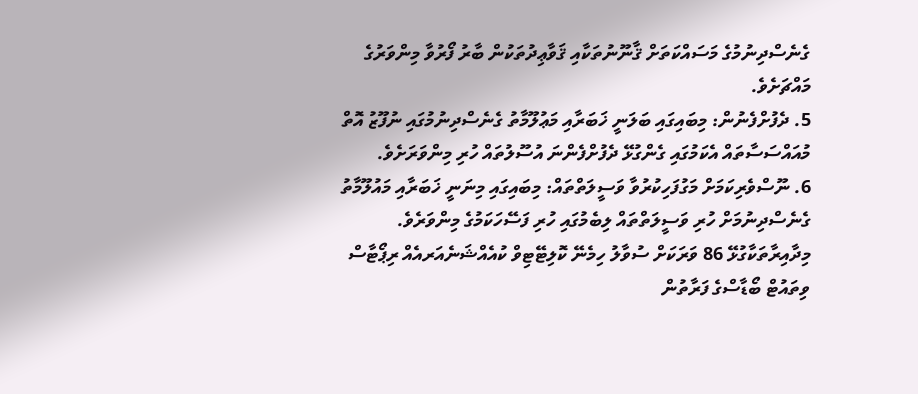ގެނެސްދިނުމުގެ މަސައްކަތަށް ޤާނޫނުތަކާއި ޤަވާޢިދުތަކުން ބާރު ފޯރުވާ މިންވަރުގެ މައްޗަށެވެ.
5. ދެފުށްފެނުން: މިބައިގައި ބަލަނީ ޚަބަރާއި މަޢުލޫމާތު ގެނެސްދިނުމުގައި ނުފޫޒު އޮތް މުއައްސަސާތައް އެކަމުގައި ގެންގުޅޭ ދެފުށްފެންނަ އުސޫލުތައް ހުރި މިންވަރަށެވެ.
6. ނޫސްވެރިކަމަށް މަގުފަހިކުރުވާ ވަސީލަތްތައް: މިބައިގައި މިނަނީ ޚަބަރާއި މައުލޫމާތު ގެނެސްދިނުމަށް ހުރި ވަސީލަތްތައް ލިބެމުގައި ހުރި ފަސޭހަކަމުގެ މިންވަރެވެ.
މިދާއިރާތަކާގުޅޭ 86 ވަރަކަށް ސުވާލު ހިމެނޭ ކޮލިޓޭޓިވް ކުއެއްޝަނެއަރއެއް ރިޕޯޓާސް ވިތައުޓް ބޯޑާސްގެ ފަރާތުން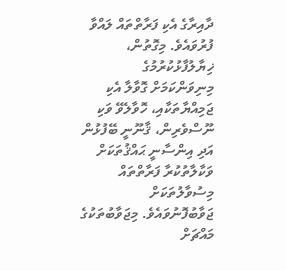ދާއިރާގެ އެކި ފަރާތްތައް ލައްވާ ފުރުވައެވެ. މިގޮތުން، ޚިޔާލުފާޅުކުރުމުގެ މިނިވަންކަމަށް ގޮވާލާ އެކި ޖަމިއްޔާތަކާއި، ހޮވާލެވޭ ވަކި ނޫސްވެރިން، ޤާނޫނީ ބޭފުޅުން އަދި އިންސާނީ ޙައްޤުތަކަށް ވަކާލާތުކުރާ ފަރާތްތައް މިސުވާލުތަކަށް ޖަވާބުފޮނުވައެވެ. މިޖަވާބުތަކުގެ މައްޗަށް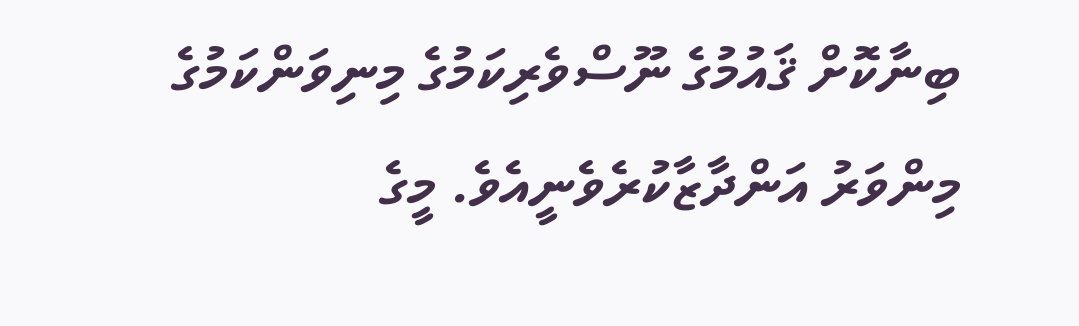ބިނާކޮށް ޤައުމުގެ ނޫސްވެރިކަމުގެ މިނިވަންކަމުގެ މިންވަރު އަންދާޒާކުރެވެނީއެވެ. މީގެ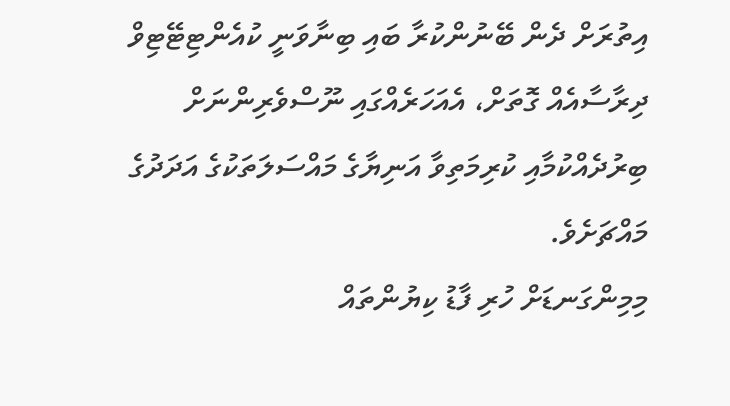އިތުރަށް ދެން ބޭނުންކުރާ ބައި ބިނާވަނީ ކުއެންޓިޓޭޓިވް ދިރާސާއެއް ގޮތަށް، އެއަހަރެއްގައި ނޫސްވެރިންނަށް ބިރުދެއްކުމާއި ކުރިމަތިވާ އަނިޔާގެ މައްސަލަތަކުގެ އަދަދުގެ މައްޗަށެވެ.
މިމިންގަނޑަށް ހުރި ފާޑު ކިޔުންތައް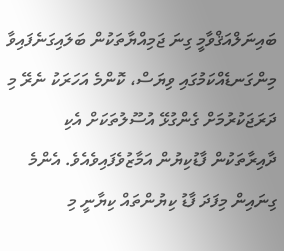ބައިނަލްއަޤްވާމީ ގިނަ ޖަމިއްޔާތަކުން ބަލައިގަނެފައިވާ މިންގަނޑެއްކަމުގައި ވިޔަސް، ކޮންމެ އަހަރަކު ނެރޭ މި ދަރަޖަކުރުމަށް ގެންގުޅޭ އުސޫލުތަކަށް އެކި ދާއިރާތަކުން ފާޑުކިޔުން އަމާޒުވެފައިވެއެވެ. އެންމެ ގިނައިން މިފަދަ ފާޑު ކިޔުންތައް ކިޔާނީ މި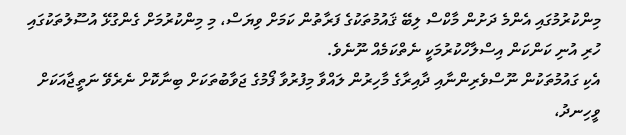މިންކުރުމުގައި އެންމެ ދަށުން މާކްސް ލިބޭ ޤައުމުތަކުގެ ފަރާތުން ކަމަށް ވިޔަސް، މި މިންކުރުމަށް ގެންގުޅޭ އުސޫލުތަކުގައި ހުރި އުނި ކަންކަން އިސްލާހްކުރުމަކީ ނެތްކަމެއް ނޫނެވެ.
އެކި ގައުމުތަކުން ނޫސްވެރިންނާއި ދާއިރާގެ މާހިރުން ލައްވާ މިފުރުވާ ފޯމުގެ ޖަވާބުތަކަށް ބިނާކޮށް ނެރެވޭ ނަތީޖާއަކަށް ވީހިނދު،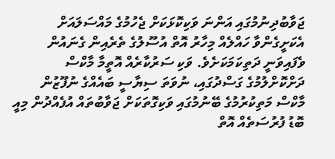ޖަވާބުދިނުމުގައި އަންނަ ވަކިކޮޅަކަށް ޖެހުމުގެ މައްސަލައަށް އެކަށީގެންވާ ހައްލެއް މިހާރު އޮތް އުސޫލުގެ ތެރެއިން ގެނައުން ވެފައިވަނީ ދަތިކަމަކަށެވެ. ވަކި ސަރުކާރެއް އޮތީމާ މާކްސް ދަށްކޮށްލުމުގެ ގަސްދުގައި، ނުވަތަ ސިޔާސީ ބައެއްގެ ނުފޫޒުން މާކްސް މަތިކުރުމުގެ ބޭނުމުގައި ވަކިގޮތަކަށް ޖަވާބުތައް އުފެއްދުން މިއީ ބޮޑު ފުރުސަތެއް އޮތް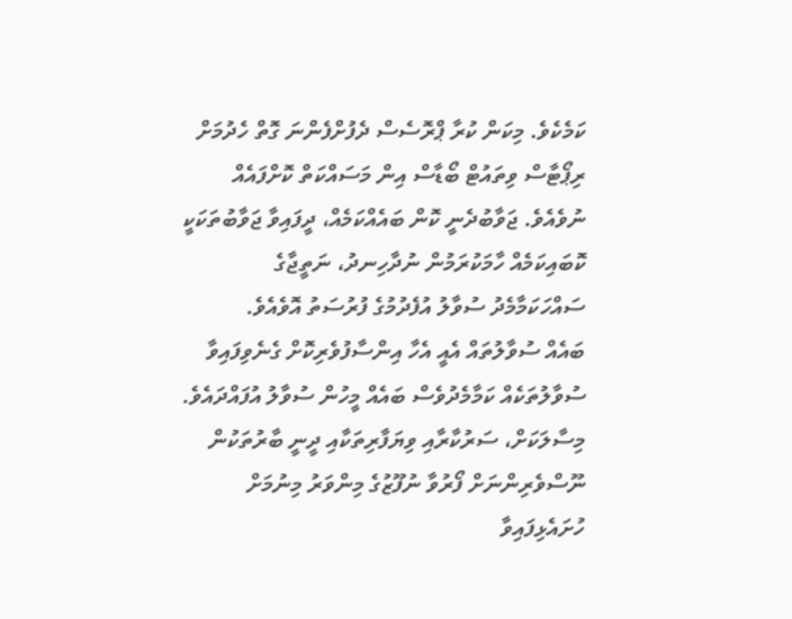ކަމެކެވެ. މިކަން ކުރާ ޕްރޮސެސް ދެފުށްފެންނަ ގޮތް ހެދުމަށް ރިޕޯޓާސް ވިތައުޓް ބޯޑާސް އިން މަސައްކަތް ކޮށްފައެއް ނުވެއެވެ. ޖަވާބުދެނީ ކޮން ބައެއްކަމެއް، ދީފައިވާ ޖަވާބުތަކަކީ ކޮބައިކަމެއް ހާމަކުރަމުން ނުދާހިނދު، ނަތީޖާގެ ސައްހަކަމާމެދު ސުވާލު އުފެދުމުގެ ފުރުސަތު އޮވެއެވެ.
ބައެއް ސުވާލުތައް އެއީ އެހާ އިންސާފުވެރިކޮށް ގެނެވިފައިވާ ސުވާލުތަކެއް ކަމާމެދުވެސް ބައެއް މީހުން ސުވާލު އުފައްދައެވެ. މިސާލަކަށް، ސަރުކާރާއި ވިޔަފާރިތަކާއި ދީނީ ބާރުތަކުން ނޫސްވެރިންނަށް ފޯރުވާ ނުފޫޒުގެ މިންވަރު މިނުމަށް ހުށައެޅިފައިވާ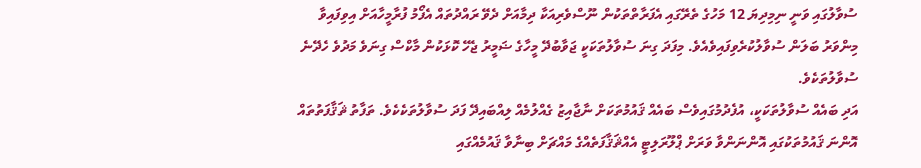ސުވާލުގައި ވަނީ ނިމިދިޔަ 12 މަހުގެ ތެރޭގައި އެފަރާތްތަކުން ނޫސްވެރިއަކާ ދިމާއަށް ދެވޭ ރައްދުތައް އެފޯމު ފުރާމީހާއަށް އިވިފައިވާ މިންވަރު ބަލަން ސުވާލުކުރެވިފައިވެއެވެ. މިފަދަ ގިނަ ސުވާލުތަކަކީ ޖަވާބުދޭ މީހާގެ ޟަމީރު ޖެހޭ ކޮޅަކުން މާކްސް ގިނަވެ މަދުވެ ހެދޭނެ ސުވާލުތަކެވެ.
އަދި ބައެއް ސުވާލުތަކަކީ، އުފެދުމުގައިވެސް ބައެއް ޤައުމުތަކަށް ނާޖާއިޒު ގެއްލުމެއް ލިއްބައިދޭ ފަދަ ސުވާލުތަކެކެވެ. ތަފާތު ޘަޤާފަތުތައް އޮންނަ ޤައުމުތަކުގައި އޮންނަންވާ ވަރަށް ޕްލޫރަލިޓީ އެއްޘަޤާފަތެއްގެ މައްޗަށް ބިނާވާ ޤައުމެއްގައި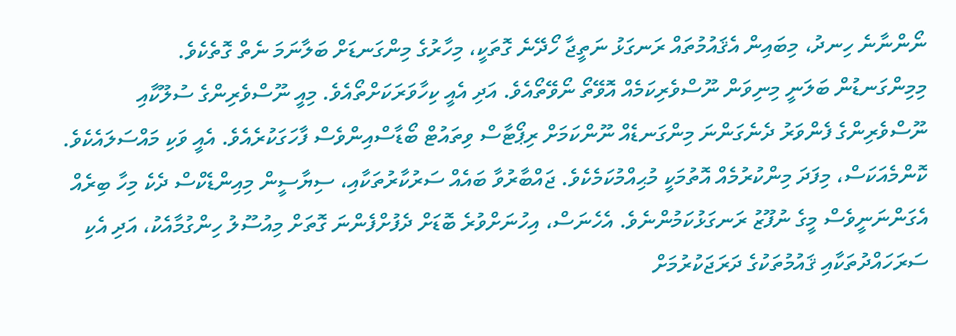ނޯންނާނެ ހިނދު، މިބައިން އެޤައުމުތައް ރަނގަޅު ނަތީޖާ ހޯދޭނެ ގޮތަކީ، މިހާރުގެ މިންގަނޑަށް ބަލާނަމަ ނެތް ގޮތެކެވެ.
މިމިންގަނޑުން ބަލަނީ މިނިވަން ނޫސްވެރިކަމެއް އޮވޭތޯ ނޯވޭތޯއެވެ. އަދި އެއީ ކިހާވަރަކަށްތޯއެވެ. މިއީ ނޫސްވެރިންގެ ސުލޫކާއި ނޫސްވެރިންގެ ފެންވަރު ދެނެގަންނަ މިންގަނޑެއް ނޫންކަމަށް ރިޕޯޓާސް ވިތައުޓް ބޯޑާސްއިންވެސް ފާހަގަކުރެއެވެ. އެއީ ވަކި މައްސަލައެކެވެ.
ކޮންމެއަކަސް، މިފަދަ މިންކުރުމެއް އޮތުމަކީ މުޙިއްމުކަމެކެވެ. ޖައްބާރުވާ ބައެއް ސަރުކާރުތަކާއި، ސިޔާސީން މިއިންޑެކްސް ދެކެ މިހާ ބިރެއް އެގަންނަނީވެސް މީގެ ނުފޫޒު ރަނގަޅުކަމުންނެވެ. އެހެނަސް، އިހުނަށްވުރެ ބޮޑަށް ދެފުށްފެންނަ ގޮތަށް މިއުސޫލު ހިންގުމާއެކު، އަދި އެކި ސަރަހައްދުތަކާއި ޤައުމުތަކުގެ ދަރަޖަކުރުމަށް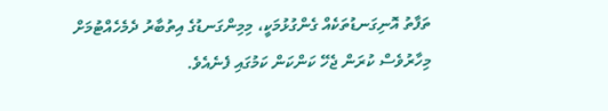ތަފާތު އޮނިގަނޑުތަކެއް ގެންގުޅުމަކީ، މިމިންގަނޑުގެ އިތުބާރު ދެމެހެއްޓުމަށް މިހާރުވެސް ކުރަން ޖެހޭ ކަންކަން ކަމުގައި ފެނެއެވެ.